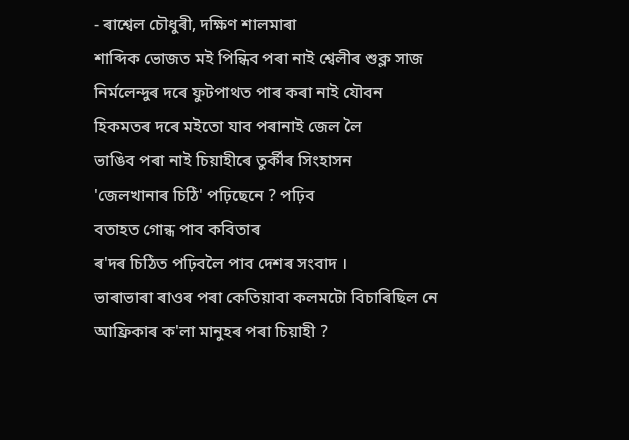- ৰাশ্বেল চৌধুৰী, দক্ষিণ শালমাৰা
শাব্দিক ভোজত মই পিন্ধিব পৰা নাই শ্বেলীৰ শুক্ল সাজ
নিৰ্মলেন্দুৰ দৰে ফুটপাথত পাৰ কৰা নাই যৌবন
হিকমতৰ দৰে মইতো যাব পৰানাই জেল লৈ
ভাঙিব পৰা নাই চিয়াহীৰে তুৰ্কীৰ সিংহাসন
'জেলখানাৰ চিঠি' পঢ়িছেনে ? পঢ়িব
বতাহত গোন্ধ পাব কবিতাৰ
ৰ'দৰ চিঠিত পঢ়িবলৈ পাব দেশৰ সংবাদ ।
ভাৰাভাৰা ৰাওৰ পৰা কেতিয়াবা কলমটো বিচাৰিছিল নে
আফ্ৰিকাৰ ক'লা মানুহৰ পৰা চিয়াহী ?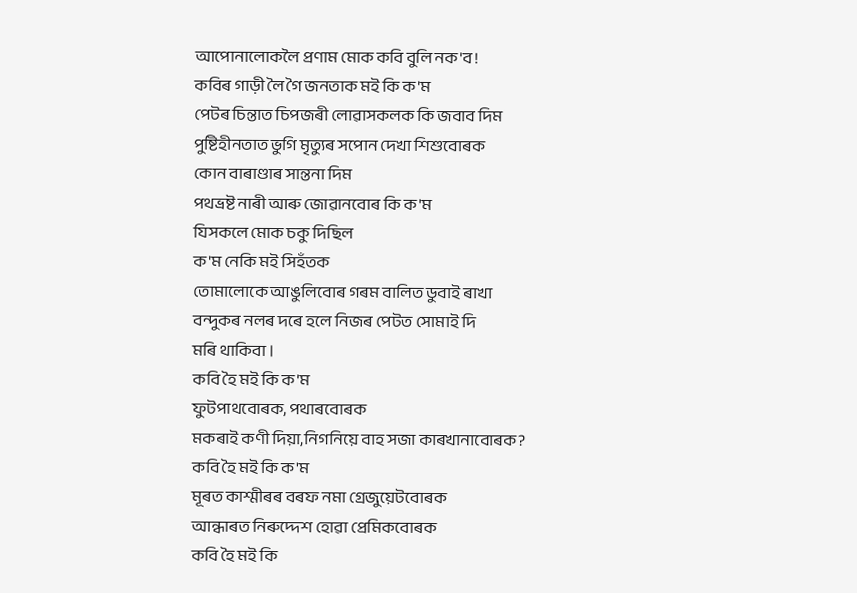আপোনালোকলৈ প্ৰণাম মোক কবি বুলি নক'ব !
কবিৰ গাড়ী লৈ গৈ জনতাক মই কি ক'ম
পেটৰ চিন্তাত চিপজৰী লোৱাসকলক কি জবাব দিম
পুষ্টিহীনতাত ভুগি মৃত্যুৰ সপোন দেখা শিশুবোৰক
কোন বাৰাণ্ডাৰ সান্তনা দিম
পথভ্ৰষ্ট নাৰী আৰু জোৱানবোৰ কি ক'ম
যিসকলে মোক চকু দিছিল
ক'ম নেকি মই সিহঁতক
তোমালোকে আঙুলিবোৰ গৰম বালিত ডুবাই ৰাখা
বন্দুকৰ নলৰ দৰে হলে নিজৰ পেটত সোমাই দি
মৰি থাকিবা ।
কবি হৈ মই কি ক'ম
ফুটপাথবোৰক, পথাৰবোৰক
মকৰাই কণী দিয়া,নিগনিয়ে বাহ সজা কাৰখানাবোৰক?
কবি হৈ মই কি ক'ম
মূৰত কাশ্মীৰৰ বৰফ নমা গ্ৰেজুয়েটবোৰক
আন্ধাৰত নিৰুদ্দেশ হোৱা প্ৰেমিকবোৰক
কবি হৈ মই কি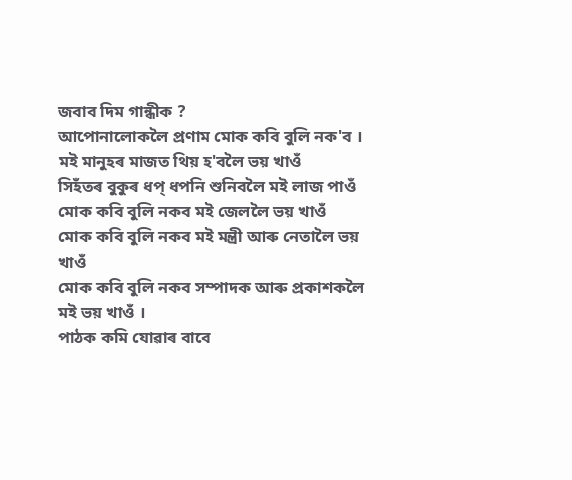জবাব দিম গান্ধীক ?
আপোনালোকলৈ প্ৰণাম মোক কবি বুলি নক'ব ।
মই মানুহৰ মাজত থিয় হ'বলৈ ভয় খাওঁ
সিহঁতৰ বুকুৰ ধপ্ ধপনি শুনিবলৈ মই লাজ পাওঁ
মোক কবি বুলি নকব মই জেললৈ ভয় খাওঁ
মোক কবি বুলি নকব মই মন্ত্ৰী আৰু নেতালৈ ভয় খাওঁ
মোক কবি বুলি নকব সম্পাদক আৰু প্ৰকাশকলৈ
মই ভয় খাওঁ ।
পাঠক কমি যোৱাৰ বাবে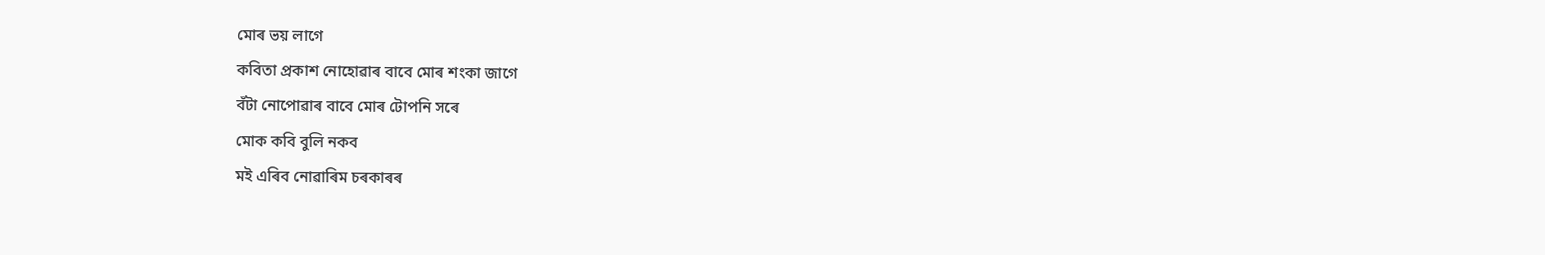মোৰ ভয় লাগে
কবিতা প্ৰকাশ নোহোৱাৰ বাবে মোৰ শংকা জাগে
বঁটা নোপোৱাৰ বাবে মোৰ টোপনি সৰে
মোক কবি বুলি নকব
মই এৰিব নোৱাৰিম চৰকাৰৰ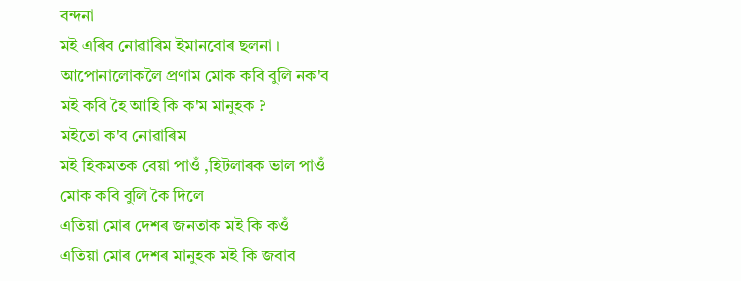বন্দনা
মই এৰিব নোৱাৰিম ইমানবোৰ ছলনা ।
আপোনালোকলৈ প্ৰণাম মোক কবি বুলি নক'ব
মই কবি হৈ আহি কি ক'ম মানুহক ?
মইতো ক'ব নোৱাৰিম
মই হিকমতক বেয়া পাওঁ ,হিটলাৰক ভাল পাওঁ
মোক কবি বুলি কৈ দিলে
এতিয়া মোৰ দেশৰ জনতাক মই কি কওঁ
এতিয়া মোৰ দেশৰ মানুহক মই কি জবাব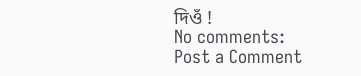দিওঁ !
No comments:
Post a Comment